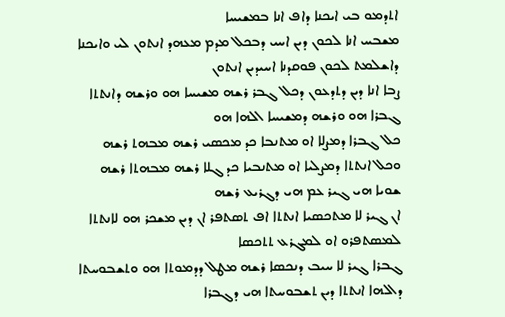ܐܬܕܡܘ ܒܝ ܐܝܟܢܐ ܕܐܦ ܐܢܐ ܒܡܫܝܚܐ
ܡܫܒܚ ܐܢܐ ܠܟܘܢ ܕܝܢ ܐܚܝ ܕܒܟܠ ܡܕܡ ܡܥܗܕ ܐܢܬܘܢ ܠܝ ܘܐܝܟܢܐ ܕܐܫܠܡܬ ܠܟܘܢ ܦܘܩܕܢܐ ܐܚܝܕܝܢ ܐܢܬܘܢ
ܨܒܐ ܐܢܐ ܕܝܢ ܕܬܕܥܘܢ ܕܟܠ ܓܒܪ ܪܫܗ ܡܫܝܚܐ ܗܘ ܘܪܫܗ ܕܐܢܬܬܐ ܓܒܪܐ ܗܘ ܘܪܫܗ ܕܡܫܝܚܐ ܐܠܗܐ ܗܘ
ܟܠ ܓܒܪܐ ܕܡܨܠܐ ܐܘ ܡܬܢܒܐ ܟܕ ܡܟܤܝ ܪܫܗ ܡܒܗܬ ܪܫܗ
ܘܟܠ ܐܢܬܬܐ ܕܡܨܠܝܐ ܐܘ ܡܬܢܒܝܐ ܟܕ ܓܠܐ ܪܫܗ ܡܒܗܬܐ ܪܫܗ ܫܘܝܐ ܗܝ ܓܝܪ ܥܡ ܗܝ ܕܓܪܝܥ ܪܫܗ
ܐܢ ܓܝܪ ܠܐ ܡܬܟܤܝܐ ܐܢܬܬܐ ܐܦ ܬܤܬܦܪ ܐܢ ܕܝܢ ܡܫܟܪ ܗܘ ܠܐܢܬܬܐ ܠܡܤܬܦܪܘ ܐܘ ܠܡܓܪܥ ܬܬܟܤܐ
ܓܒܪܐ ܓܝܪ ܠܐ ܚܝܒ ܕܢܟܤܐ ܪܫܗ ܡܛܠ ܕܕܡܘܬܐ ܗܘ ܘܬܫܒܘܚܬܐ ܕܐܠܗܐ ܐܢܬܬܐ ܕܝܢ ܬܫܒܘܚܬܐ ܗܝ ܕܓܒܪܐ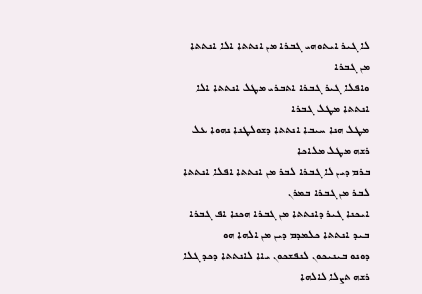ܠܐ ܓܝܪ ܐܝܬܘܗܝ ܓܒܪܐ ܡܢ ܐܢܬܬܐ ܐܠܐ ܐܢܬܬܐ ܡܢ ܓܒܪܐ
ܘܐܦܠܐ ܓܝܪ ܓܒܪܐ ܐܬܒܪܝ ܡܛܠ ܐܢܬܬܐ ܐܠܐ ܐܢܬܬܐ ܡܛܠ ܓܒܪܐ
ܡܛܠ ܗܢܐ ܚܝܒܐ ܐܢܬܬܐ ܕܫܘܠܛܢܐ ܢܗܘܐ ܥܠ ܪܫܗ ܡܛܠ ܡܠܐܟܐ
ܒܪܡ ܕܝܢ ܠܐ ܓܒܪܐ ܠܒܪ ܡܢ ܐܢܬܬܐ ܐܦܠܐ ܐܢܬܬܐ ܠܒܪ ܡܢ ܓܒܪܐ ܒܡܪܢ
ܐܝܟܢܐ ܓܝܪ ܕܐܢܬܬܐ ܡܢ ܓܒܪܐ ܗܟܢܐ ܐܦ ܓܒܪܐ ܒܝܕ ܐܢܬܬܐ ܟܠܡܕܡ ܕܝܢ ܡܢ ܐܠܗܐ ܗܘ
ܕܘܢܘ ܒܝܢܝܟܘܢ ܠܢܦܫܟܘܢ ܝܐܐ ܠܐܢܬܬܐ ܕܟܕ ܓܠܐ ܪܫܗ ܬܨܠܐ ܠܐܠܗܐ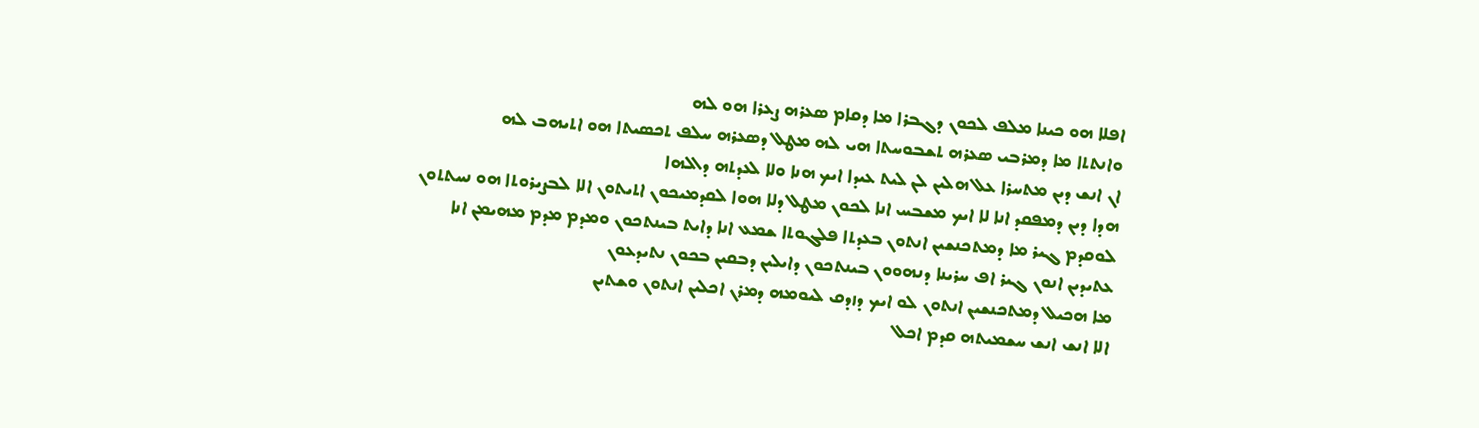ܐܦܠܐ ܗܘ ܟܝܢܐ ܡܠܦ ܠܟܘܢ ܕܓܒܪܐ ܡܐ ܕܩܐܡ ܤܥܪܗ ܨܥܪܐ ܗܘ ܠܗ
ܘܐܢܬܬܐ ܡܐ ܕܡܪܒܝ ܤܥܪܗ ܬܫܒܘܚܬܐ ܗܝ ܠܗ ܡܛܠ ܕܤܥܪܗ ܚܠܦ ܬܟܤܝܬܐ ܗܘ ܐܬܝܗܒ ܠܗ
ܐܢ ܐܢܫ ܕܝܢ ܡܬܚܪܐ ܥܠ ܗܠܝܢ ܠܢ ܠܝܬ ܥܝܕܐ ܐܝܟ ܗܢܐ ܘܠܐ ܠܥܕܬܗ ܕܐܠܗܐ
ܗܕܐ ܕܝܢ ܕܡܦܩܕ ܐܢܐ ܠܐ ܐܝܟ ܡܫܒܚ ܐܢܐ ܠܟܘܢ ܡܛܠ ܕܠܐ ܗܘܐ ܠܩܕܡܝܟܘܢ ܐܬܝܬܘܢ ܐܠܐ ܠܒܨܝܪܘܬܐ ܗܘ ܢܚܬܬܘܢ
ܠܘܩܕܡ ܓܝܪ ܡܐ ܕܡܬܟܢܫܝܢ ܐܢܬܘܢ ܒܥܕܬܐ ܦܠܓܘܬܐ ܫܡܥ ܐܢܐ ܕܐܝܬ ܒܝܢܬܟܘܢ ܘܡܕܡ ܡܕܡ ܡܗܝܡܢ ܐܢܐ
ܥܬܝܕܝܢ ܐܢܘܢ ܓܝܪ ܐܦ ܚܪܝܢܐ ܕܢܗܘܘܢ ܒܝܢܬܟܘܢ ܕܐܝܠܝܢ ܕܒܩܝܢ ܒܟܘܢ ܢܬܝܕܥܘܢ
ܡܐ ܗܟܝܠ ܕܡܬܟܢܫܝܢ ܐܢܬܘܢ ܠܘ ܐܝܟ ܕܙܕܩ ܠܝܘܡܗ ܕܡܪܢ ܐܟܠܝܢ ܐܢܬܘܢ ܘܫܬܝܢ
ܐܠܐ ܐܢܫ ܐܢܫ ܚܫܡܝܬܗ ܩܕܡ ܐܟܠ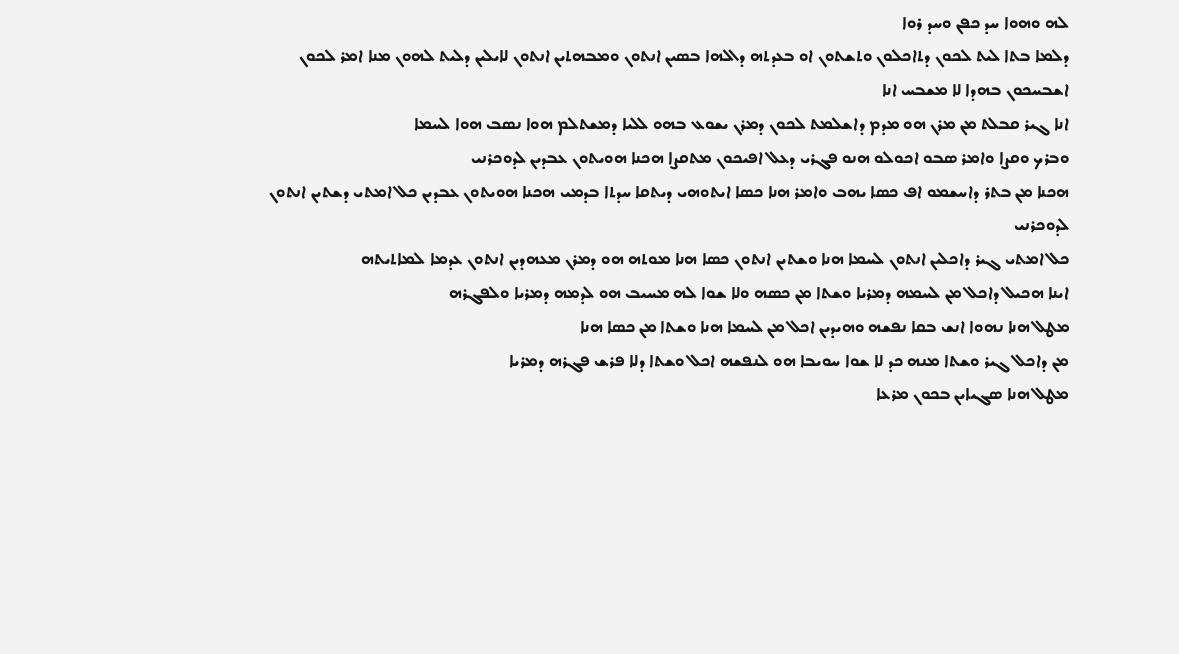ܠܗ ܘܗܘܐ ܚܕ ܟܦܢ ܘܚܕ ܪܘܐ
ܕܠܡܐ ܒܬܐ ܠܝܬ ܠܟܘܢ ܕܬܐܟܠܘܢ ܘܬܫܬܘܢ ܐܘ ܒܥܕܬܗ ܕܐܠܗܐ ܒܤܝܢ ܐܢܬܘܢ ܘܡܒܗܬܝܢ ܐܢܬܘܢ ܠܐܝܠܝܢ ܕܠܝܬ ܠܗܘܢ ܡܢܐ ܐܡܪ ܠܟܘܢ ܐܫܒܚܟܘܢ ܒܗܕܐ ܠܐ ܡܫܒܚ ܐܢܐ
ܐܢܐ ܓܝܪ ܩܒܠܬ ܡܢ ܡܪܢ ܗܘ ܡܕܡ ܕܐܫܠܡܬ ܠܟܘܢ ܕܡܪܢ ܝܫܘܥ ܒܗܘ ܠܠܝܐ ܕܡܫܬܠܡ ܗܘܐ ܢܤܒ ܗܘܐ ܠܚܡܐ
ܘܒܪܟ ܘܩܨܐ ܘܐܡܪ ܤܒܘ ܐܟܘܠܘ ܗܢܘ ܦܓܪܝ ܕܥܠ ܐܦܝܟܘܢ ܡܬܩܨܐ ܗܟܢܐ ܗܘܝܬܘܢ ܥܒܕܝܢ ܠܕܘܟܪܢܝ
ܗܟܢܐ ܡܢ ܒܬܪ ܕܐܚܫܡܘ ܐܦ ܟܤܐ ܝܗܒ ܘܐܡܪ ܗܢܐ ܟܤܐ ܐܝܬܘܗܝ ܕܝܬܩܐ ܚܕܬܐ ܒܕܡܝ ܗܟܢܐ ܗܘܝܬܘܢ ܥܒܕܝܢ ܟܠ ܐܡܬܝ ܕܫܬܝܢ ܐܢܬܘܢ ܠܕܘܟܪܢܝ
ܟܠ ܐܡܬܝ ܓܝܪ ܕܐܟܠܝܢ ܐܢܬܘܢ ܠܚܡܐ ܗܢܐ ܘܫܬܝܢ ܐܢܬܘܢ ܟܤܐ ܗܢܐ ܡܘܬܗ ܗܘ ܕܡܪܢ ܡܥܗܕܝܢ ܐܢܬܘܢ ܥܕܡܐ ܠܡܐܬܝܬܗ
ܐܝܢܐ ܗܟܝܠ ܕܐܟܠ ܡܢ ܠܚܡܗ ܕܡܪܝܐ ܘܫܬܐ ܡܢ ܟܤܗ ܘܠܐ ܫܘܐ ܠܗ ܡܚܝܒ ܗܘ ܠܕܡܗ ܕܡܪܝܐ ܘܠܦܓܪܗ
ܡܛܠ ܗܢܐ ܢܗܘܐ ܐܢܫ ܒܩܐ ܢܦܫܗ ܘܗܝܕܝܢ ܐܟܠ ܡܢ ܠܚܡܐ ܗܢܐ ܘܫܬܐ ܡܢ ܟܤܐ ܗܢܐ
ܡܢ ܕܐܟܠ ܓܝܪ ܘܫܬܐ ܡܢܗ ܟܕ ܠܐ ܫܘܐ ܚܘܝܒܐ ܗܘ ܠܢܦܫܗ ܐܟܠ ܘܫܬܐ ܕܠܐ ܦܪܫ ܦܓܪܗ ܕܡܪܝܐ
ܡܛܠ ܗܢܐ ܤܓܝܐܝܢ ܒܟܘܢ ܡܪܥܐ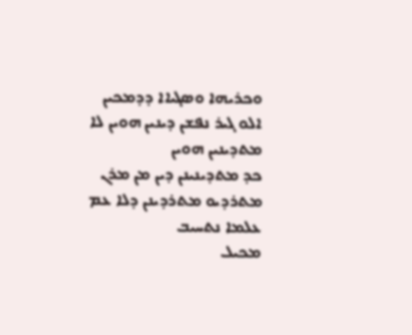ܘܟܪܝܗܐ ܘܤܓܝܐܐ ܕܕܡܟܝܢ
ܐܠܘ ܓܝܪ ܢܦܫܢ ܕܝܢܝܢ ܗܘܝܢ ܠܐ ܡܬܕܝܢܝܢ ܗܘܝܢ
ܟܕ ܡܬܕܝܢܝܢܢ ܕܝܢ ܡܢ ܡܪܢ ܡܬܪܕܝܘ ܡܬܪܕܝܢܢ ܕܠܐ ܥܡ ܥܠܡܐ ܢܬܚܝܒ
ܡܟܝܠ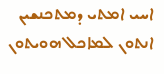ܐܚܝ ܐܡܬܝ ܕܡܬܟܢܫܝܢ ܐܢܬܘܢ ܠܡܐܟܠ ܗܘܝܬܘܢ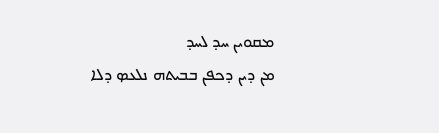ܡܩܘܝܢ ܚܕ ܠܚܕ
ܡܢ ܕܝܢ ܕܟܦܢ ܒܒܝܬܗ ܢܠܥܤ ܕܠܐ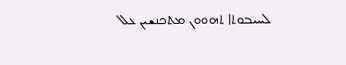ܠܚܝܒܘܬܐ ܬܗܘܘܢ ܡܬܟܢܫܝܢ ܥܠ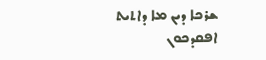ܫܪܟܐ ܕܝܢ ܡܐ ܕܐܬܝܬ ܐܦܩܕܟܘܢ